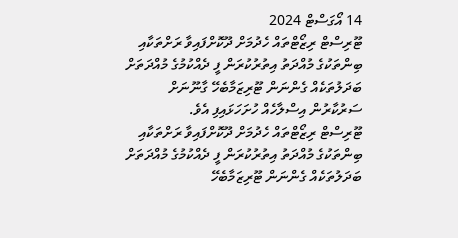14 އޯގަސްޓް 2024
ޓޫރިސްޓް ރިޒޯޓްތައް ހެދުމަށް ދޫކޮށްފައިވާ ރަށްތަކާއި ބިންތަކުގެ މުއްދަތު އިތުރުކުރަން ފީ ދެއްކުމުގެ މުއްދަތަށް ބަދަލުތަކެއް ގެންނަން ޓޫރިޒަމާބެހޭ ގާނޫނަށް ސަރުކާރުން އިސްލާހެއް ހުށަހަޅައިފި އެވެ.
ޓޫރިސްޓް ރިޒޯޓްތައް ހެދުމަށް ދޫކޮށްފައިވާ ރަށްތަކާއި ބިންތަކުގެ މުއްދަތު އިތުރުކުރަން ފީ ދެއްކުމުގެ މުއްދަތަށް ބަދަލުތަކެއް ގެންނަން ޓޫރިޒަމާބެހޭ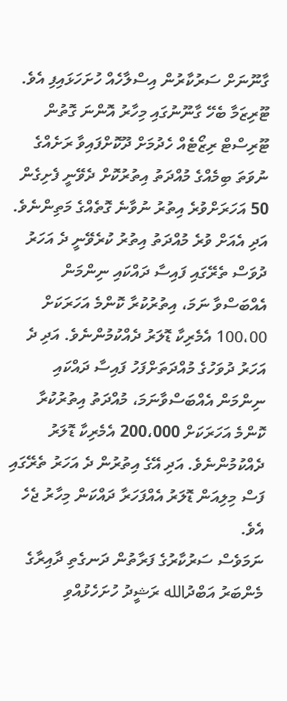ގާނޫނަށް ސަރުކާރުން އިސްލާހެއް ހުށަހަޅައިފި އެވެ.
ޓޫރިޒަމާ ބެހޭ ގާނޫނުގައި މިހާރު އޮންނަ ގޮތުން ޓޫރިސްޓް ރިޒޯޓެއް ހެދުމަށް ދޫކޮށްފައިވާ ރަށެއްގެ ނުވަތަ ބިމެއްގެ މުއްދަތު އިތުރުކޮށް ދެވޭނީ ފެށިގެން 50 އަހަރަށްވުރެ އިތުރު ނުވާނެ ގޮތެއްގެ މަތިންނެވެ. އަދި އެއަށް ވުރެ މުއްދަތު އިތުރު ކުރެވޭނީ ދެ އަހަރު ދުވަސް ތެރޭގައި ފައިސާ ދައްކައި ނިންމަން އެއްބަސްވާ ނަމަ، އިތުރުކުރާ ކޮންމެ އަހަރަކަށް 100،00 އެމެރިކާ ޑޮލަރު ދެއްކުމުންނެވެ. އަދި ދެ އަހަރު ދުވަހުގެ މުއްދަތަށްފަހު ފައިސާ ދައްކައި ނިންމަން އެއްބަސްވާނަމަ، މުއްދަތު އިތުރުކުރާ ކޮންމެ އަހަރަކަށް 200،000 އެމެރިކާ ޑޮލަރު ދެއްކުމުންނެވެ. އަދި އޭގެ އިތުރުން ދެ އަހަރު ތެރޭގައި ފަސް މިލިއަން ޑޮލަރު އެއްފަހަރާ ދައްކަން މިހާރު ޖެހެ އެވެ.
ނަމަވެސް ސަރުކާރުގެ ފަރާތުން ދަނގެތި ދާއިރާގެ މެންބަރު އަބްދުالله ރަޝީދު ހުށަހެޅުއްވި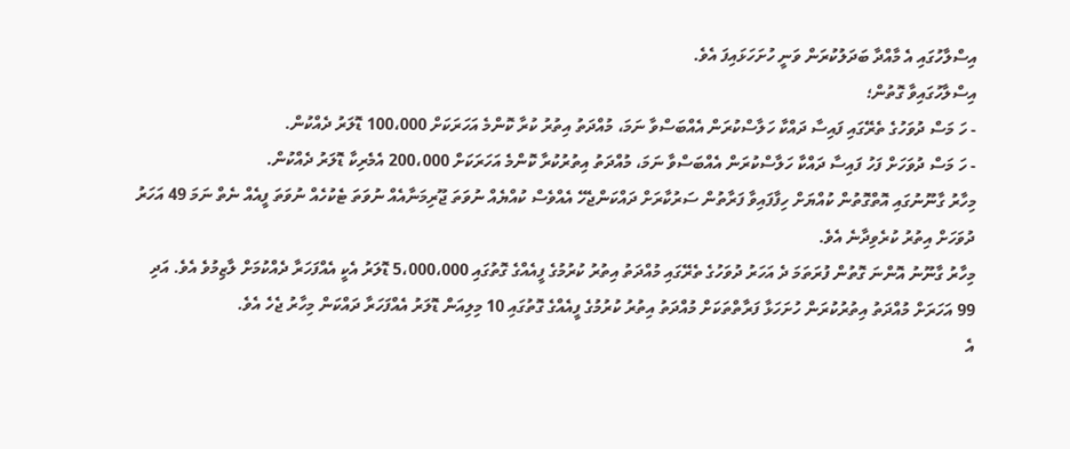އިސްލާހުގައި އެ މާއްދާ ބަދަލުކުރަން ވަނީ ހުށަހަޅައިފަ އެވެ.
އިސްލާހުގައިވާ ގޮތުން؛
- ހަ މަސް ދުވަހުގެ ތެރޭގައި ފައިސާ ދައްކާ ހަލާސްކުރަން އެއްބަސްވާ ނަމަ، މުއްދަތު އިތުރު ކުރާ ކޮންމެ އަހަރަކަށް 100،000 ޑޮލަރު ދެއްކުން.
- ހަ މަސް ދުވަހަށް ފަހު ފައިސާ ދައްކާ ހަލާސްކުރަން އެއްބަސްވާ ނަމަ، މުއްދަތު އިތުރުކުރާ ކޮންމެ އަހަރަކަށް 200،000 އެމެރިކާ ޑޮލަރު ދެއްކުން.
މިހާރު ގާނޫނުގައި އޮތްގޮތުން ކުއްޔަށް ހިފާފައިވާ ފަރާތުން ސަރުކާރަށް ދައްކަންޖެހޭ އެއްވެސް ކުއްޔެއް ނުވަތަ ޖޫރިމަނާއެއް ނުވަތަ ޓެކުހެއް ނުވަތަ ފީއެއް ނެތް ނަމަ 49 އަހަރު ދުވަހަށް އިތުރު ކުރެވިދާނެ އެވެ.
މިހާރު ގާނޫނު އޮންނަ ގޮތުން ފުރަތަމަ ދެ އަހަރު ދުވަހުގެ ތެރޭގައި މުއްދަތު އިތުރު ކުރުމުގެ ފީއެއްގެ ގޮތުގައި 5،000،000 ޑޮލަރު އެކީ އެއްފަހަރާ ދެއްކުމަށް ލާޒިމުވެ އެވެ. އަދި 99 އަހަރަށް މުއްދަތު އިތުރުކުރަން ހުށަހަޅާ ފަރާތްތަކަށް މުއްދަތު އިތުރު ކުރުމުގެ ފީއެއްގެ ގޮތުގައި 10 މިލިއަން ޑޮލަރު އެއްފަހަރާ ދައްކަން މިހާރު ޖެހެ އެވެ.
އެ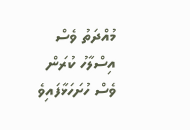މުއްދަތު ވެސް އިސްލާހު ކުރަން ވެސް ހުށަހަޅާފައިވެ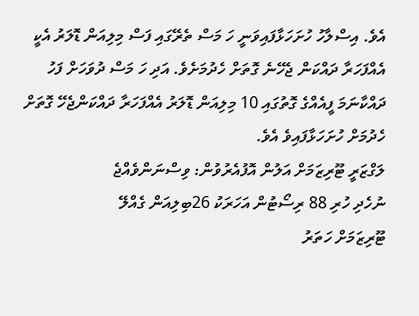އެވެ. އިސްލާހު ހުށަހަޅާފައިވަނީ ހަ މަސް ތެރޭގައި ފަސް މިލިއަން ޑޮލަރު އެކީ އެއްފަހަރާ ދައްކަން ޖެހޭނެ ގޮތަށް ހެދުމަށެވެ. އަދި ހަ މަސް ދުވަހަށް ފަހު ދައްކާނަމަ ފީއެއްގެ ގޮތުގައި 10 މިލިއަން ޑޮލަރު އެއްފަހަރާ ދައްކަންޖެހޭ ގޮތަށް ހެދުމަށް ހުށަހަޅާފައިވެ އެވެ.
ލަގްޒަރީ ޓޫރިޒަމަށް އަލުން އޮފުއެރުވުން: ވިސްނަންވެއްޖެ
ނުހެދި ހުރި 88 ރިސޯޓުން އަހަރަކު 26ބިލިއަން ގެއްލޭ
ޓޫރިޒަމަށް ހަތަރު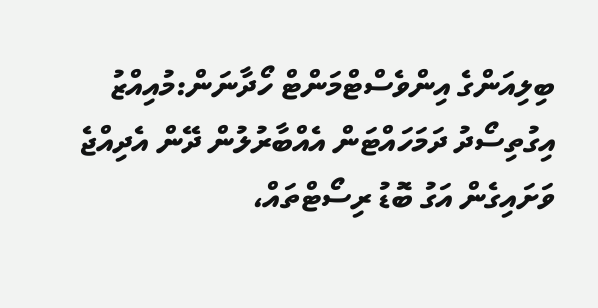ބިލިއަންގެ އިންވެސްޓްމަންޓް ހޯދާނަން:މުއިއްޒު
އިގުތިސޯދު ދަމަހައްޓަން އެއްބާރުލުން ދޭން އެދިއްޖެ
ވަށައިގެން އަގު ބޮޑު ރިސޯޓްތައް،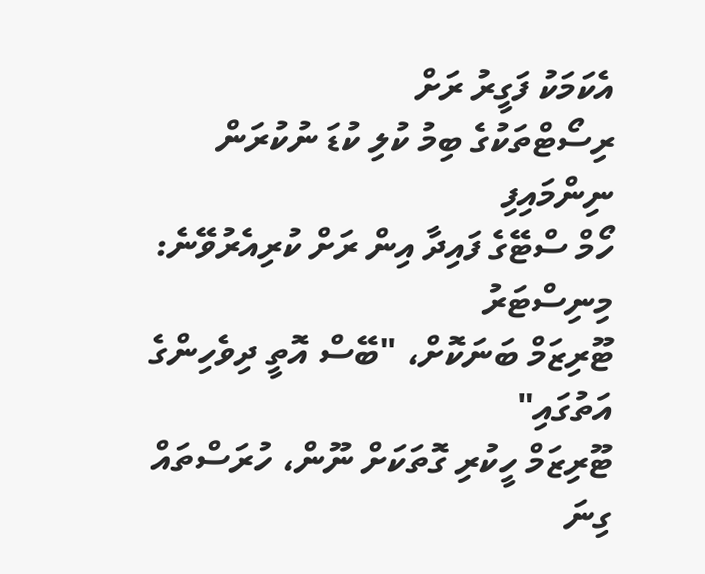އެކަމަކު ފަގީރު ރަށް
ރިސޯޓްތަކުގެ ބިމު ކުލި ކުޑަ ނުކުރަން ނިންމައިފި
ހޯމް ސްޓޭގެ ފައިދާ އިން ރަށް ކުރިއެރުވޭނެ: މިނިސްޓަރު
ޓޫރިޒަމް ބަނަކޮށް، "ބޭސް އޮތީ ދިވެހިންގެ އަތުގައި"
ޓޫރިޒަމް ހީކުރި ގޮތަކަށް ނޫން، ހުރަސްތައް ގިނަ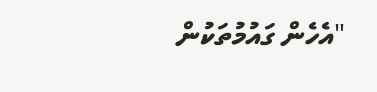"އެހެން ގައުމުތަކުން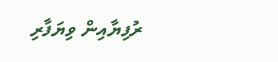ރުފިޔާއިން ވިޔަފާރި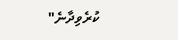ކުރެވިދާނެ"